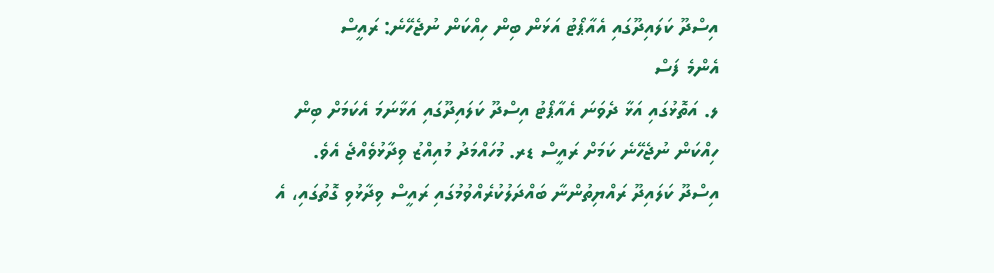އިސްދޫ ކަލައިދޫގައި އެއާޕޯޓު އަޅަން ބިން ހިއްކަން ނުޖެހޭނެ: ރައީސް
އެންމެ ފަސް
ލ. އަތޮޅުގައި އަޅާ ދެވަނަ އެއާޕޯޓު އިސްދޫ ކަލައިދޫގައި އަޅާނަމަ އެކަމަށް ބިން ހިއްކަން ނުޖެހޭނެ ކަމަށް ރައީސް ޑރ. މުހައްމަދު މުއިއްޒު ވިދާޅުވެއްޖެ އެވެ.
އިސްދޫ ކަލައިދޫ ރައްޔިތުންނާ ބައްދަލުކުރެއްވުމުގައި ރައީސް ވިދާޅުވި ގޮތުގައި، އެ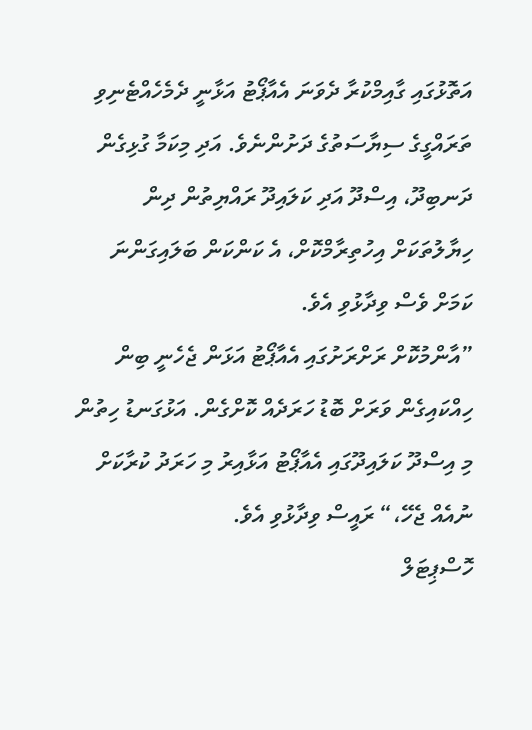އަތޮޅުގައި ގާއިމްކުރާ ދެވަނަ އެއާޕޯޓު އަޅާނީ ދެމެހެއްޓެނިވި ތަރައްގީގެ ސިޔާސަތުގެ ދަށުންނެވެ. އަދި މިކަމާ ގުޅިގެން ދަނބިދޫ، އިސްދޫ އަދި ކަލައިދޫ ރައްޔިތުން ދިން ހިޔާލުތަކަށް އިހުތިރާމްކޮށް، އެ ކަންކަން ބަލައިގަންނަ ކަމަށް ވެސް ވިދާޅުވި އެވެ.
”އާންމުކޮށް ރަށްރަށުގައި އެއާޕޯޓު އަޅަން ޖެހެނީ ބިން ހިއްކައިގެން ވަރަށް ބޮޑު ހަރަދެއް ކޮށްގެން. އަޅުގަނޑު ހިތުން މި އިސްދޫ ކަލައިދޫގައި އެއާޕޯޓު އަޅާއިރު މި ހަރަދު ކުރާކަށް ނުއެއް ޖެހޭ،“ ރައީސް ވިދާޅުވި އެވެ.
ހޮސްޕިޓަލް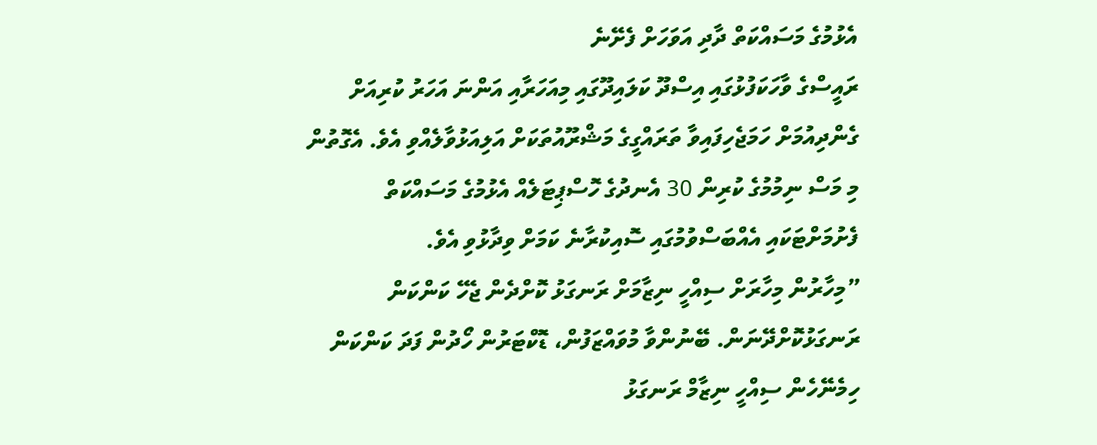އެޅުމުގެ މަސައްކަތް ދާދި އަވަހަށް ފެށޭނެ
ރައީސްގެ ވާހަކަފުޅުގައި އިސްދޫ ކަލައިދޫގައި މިއަހަރާއި އަންނަ އަހަރު ކުރިއަށް ގެންދިއުމަށް ހަމަޖެހިފައިވާ ތަރައްގީގެ މަޝްރޫއުތަކަށް އަލިއަޅުވާލެއްވި އެވެ. އެގޮތުން މި މަސް ނިމުމުގެ ކުރިން 30 އެނދުގެ ހޮސްޕިޓަލެއް އެޅުމުގެ މަސައްކަތް ފެށުމަށްޓަކައި އެއްބަސްވުމުގައި ސޮއިކުރާނެ ކަމަށް ވިދާޅުވި އެވެ.
”މިހާރުން މިހާރަށް ސިއްހީ ނިޒާމަށް ރަނގަޅު ކޮށްދެން ޖެހޭ ކަންކަން ރަނގަޅުކޮށްދޭނަން. ބޭނުންވާ މުވައްޒަފުން، ޑޮކްޓަރުން ހޯދުން ފަދަ ކަންކަން ހިމެނޭހެން ސިއްހީ ނިޒާމް ރަނގަޅު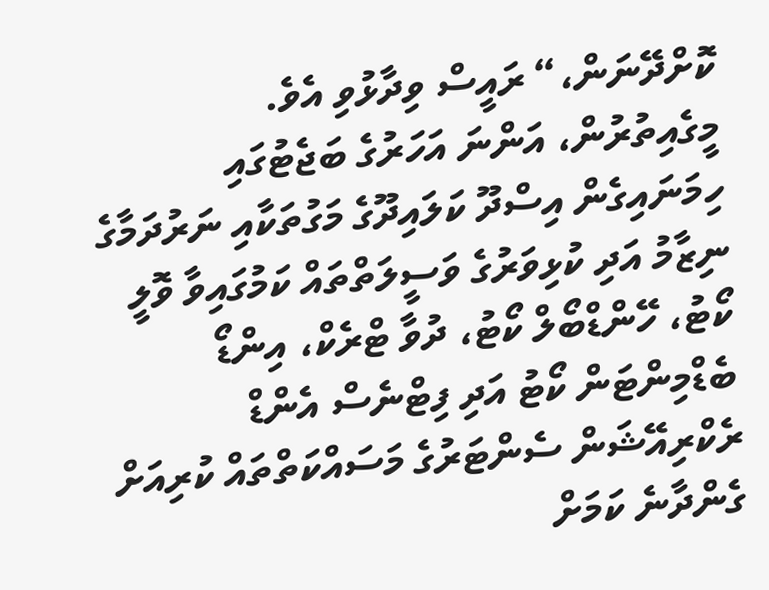ކޮށްދޭނަން،“ ރައީސް ވިދާޅުވި އެވެ.
މީގެއިތުރުން، އަންނަ އަހަރުގެ ބަޖެޓުގައި ހިމަނައިގެން އިސްދޫ ކަލައިދޫގެ މަގުތަކާއި ނަރުދަމާގެ ނިޒާމު އަދި ކުޅިވަރުގެ ވަސީލަތްތައް ކަމުގައިވާ ވޮލީ ކޯޓު، ހޭންޑްބޯލް ކޯޓު، ދުވާ ޓްރެކް، އިންޑޯ ބެޑްމިންޓަން ކޯޓު އަދި ފިޓްނެސް އެންޑް ރެކްރިއޭޝަން ސެންޓަރުގެ މަސައްކަތްތައް ކުރިއަށް ގެންދާނެ ކަމަށް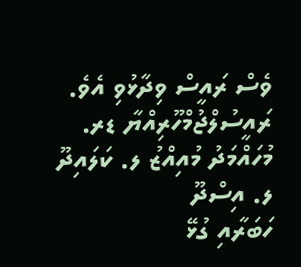ވެސް ރައީސް ވިދާޅުވި އެވެ.
ރައީސުލްޖުމްހޫރިއްޔާ ޑރ. މުހައްމަދު މުއިއްޒު ލ. ކަލައިދޫ ލ. އިސްދޫ
ހަބަރާއި ގުޅޭ